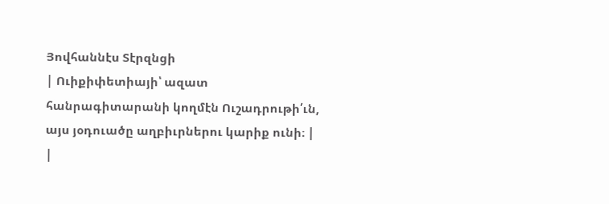Յովհաննէս Տէրզնցի
| Ուիքիփետիայի՝ ազատ հանրագիտարանի կողմէն Ուշադրութի՛ւն, այս յօդուածը աղբիւրներու կարիք ունի։ |
|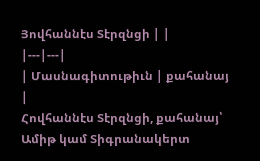Յովհաննէս Տէրզնցի | |
|---|---|
| Մասնագիտութիւն | քահանայ |
Հովհաննէս Տէրզնցի, քահանայ՝ Ամիթ կամ Տիգրանակերտ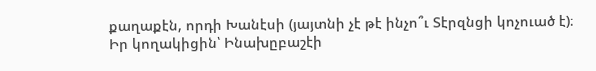քաղաքէն, որդի Խանէսի (յայտնի չէ թէ ինչո՞ւ Տէրզնցի կոչուած է)։
Իր կողակիցին՝ Ինախըբաշէի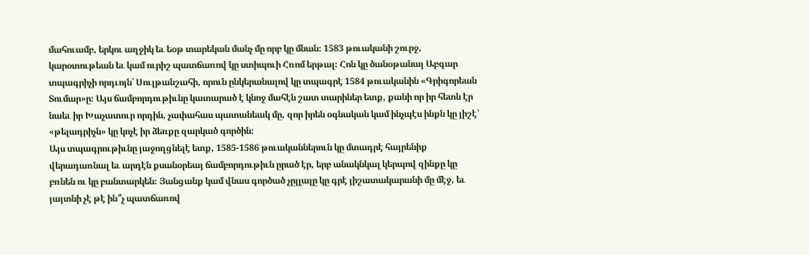մահուամբ, երկու աղջիկ եւ եօթ տարեկան մանչ մը որբ կը մնան։ 1583 թուականի շուրջ, կարօտութեան եւ կամ ուրիշ պատճառով կը ստիպուի Հռոմ երթալ։ Հոն կը ծանօթանայ Աբգար տպագրիչի որդւոյն՝ Սուլթանշահի, որուն ընկերանալով կը տպագրէ 1584 թուականին «Գրիգորեան Տումար»ը։ Այս ճամբորդութիւնը կատարած է կնոջ մահէն շատ տարիներ ետք, քանի որ իր հետն էր նաեւ իր Խաչատուր որդին, չափահաս պատանեակ մը, զոր իրեն օգնական կամ ինչպէս ինքն կը յիշէ՝ «թելադրիչն» կը կոչէ իր ձեռքը զարկած գործին։
Այս տպագրութիւնը յաջողցնելէ ետք, 1585-1586 թուականներուն կը մտադրէ հայրենիք վերադառնալ եւ արդէն քսանօրեայ ճամբորդութիւն ըրած էր, երբ անակնկալ կերպով զինքը կը բռնեն ու կը բանտարկեն։ Յանցանք կամ վնաս գործած չըլլալը կը գրէ յիշատակարանի մը մէջ, եւ յայտնի չէ թէ ին՞չ պատճառով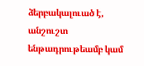ձերբակալուած է, անշուշտ ենթադրութեամբ կամ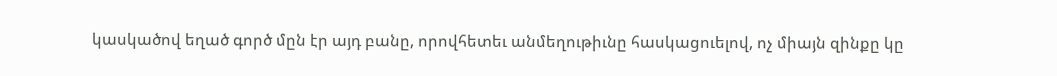կասկածով եղած գործ մըն էր այդ բանը, որովհետեւ անմեղութիւնը հասկացուելով, ոչ միայն զինքը կը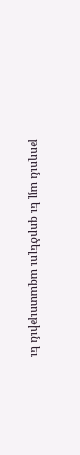թողուն այլ եւ գործելու ազատութիւն եւ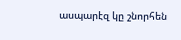ասպարէզ կը շնորհեն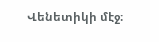Վենետիկի մէջ։